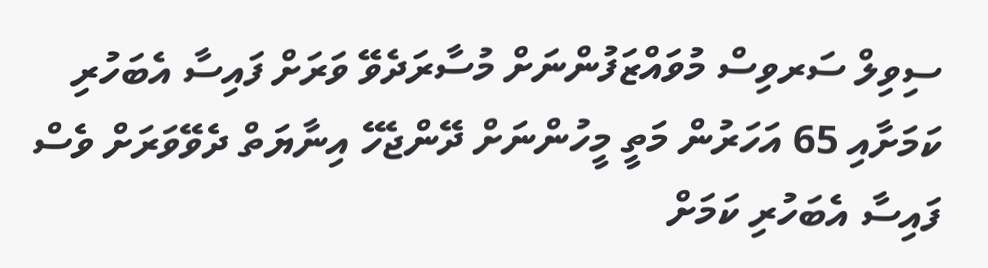ސިވިލް ސަރވިސް މުވައްޒަފުންނަށް މުސާރަދެވޭ ވަރަށް ފައިސާ އެބަހުރި ކަމަށާއި 65 އަހަރުން މަތީ މީހުންނަށް ދޭންޖެހޭ އިނާޔަތް ދެވޭވަރަށް ވެސް ފައިސާ އެބަހުރި ކަމަށް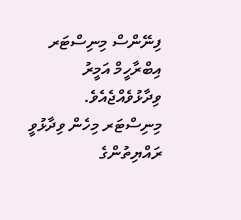ފިނޭންސް މިނިސްޓަރ އިބްރާހީމް އަމީރު ވިދާޅުވެއްޖެއެވެ.
މިނިސްޓަރ މިހެން ވިދާޅުވީ ރައްޔިތުންގެ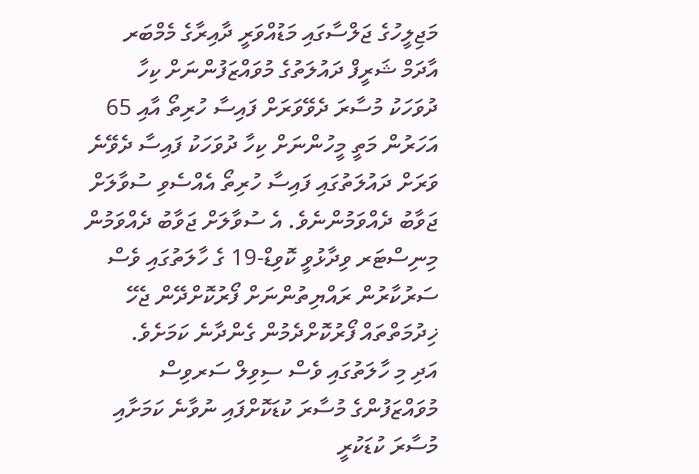މަޖިލީހުގެ ޖަލްސާގައި މަޑުއްވަރީ ދާއިރާގެ މެމްބަރ އާދަމް ޝަރީފް ދައުލަތުގެ މުވައްޒަފުންނަށް ކިހާ ދުވަހަކު މުސާރަ ދެވޭވަރަށް ފައިސާ ހުރިތޯ އާއި 65 އަހަރުން މަތީ މީހުންނަށް ކިހާ ދުވަހަކު ފައިސާ ދެވޭނެ ވަރަށް ދައުލަތުގައި ފައިސާ ހުރިތޯ އެއްސެވި ސުވާލަށް ޖަވާބު ދެއްވަމުންނެވެ. އެ ސުވާލަށް ޖަވާބު ދެއްވަމުން މިނިސްޓަރ ވިދާޅުވީ ކޮވިޑް-19 ގެ ހާލަތުގައި ވެސް ސަރުކާރުން ރައްޔިތުންނަށް ފޯރުކޮށްދޭން ޖެހޭ ޚިދުމަތްތައް ފޯރުކޮށްދެމުން ގެންދާނެ ކަމަށެވެ.
އަދި މި ހާލަތުގައި ވެސް ސިވިލް ސަރވިސް މުވައްޒަފުންގެ މުސާރަ ކުޑަކޮށްފައި ނުވާނެ ކަމަށާއި މުސާރަ ކުޑަކުރީ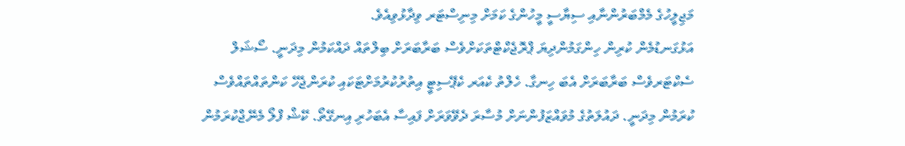މަޖިލީހުގެ މެމްބަރުންނާއި ސިޔާސީ މީހުންގެ ކަމަށް މިނިސްޓަރ ވިދާޅުވިއެވެ.
އަޅުގަނޑުމެން ކުރިން ހިންގަމުންދިޔަ ޕްރޮޖެކްޓްތަކަށްވެސް ބަރާބަރަށް ބިލްތައް ދައްކަމުން މިދަނީ. ސޯޝަލް ސެކްޓަރވެސް ބަރާބަރަށް އެބަ ހިނގާ. ހެލްތު ކެއަރ ކެޕޭސިޓީ އިތުރުކުރުމަށްޓަކައި ކުރަންޖެހޭ ކަންތައްތައްވެސް ކުރަމުން މިދަނީ. ދައުލަތުގެ މުވައްޒަފުންނަށް މުސާރަ ދެވޭވަރަށް ފައިސާ އެބަހުރި އިނގޭތޯ. ކޭޝް ފްލޯ މެނޭޖްކުރަމުން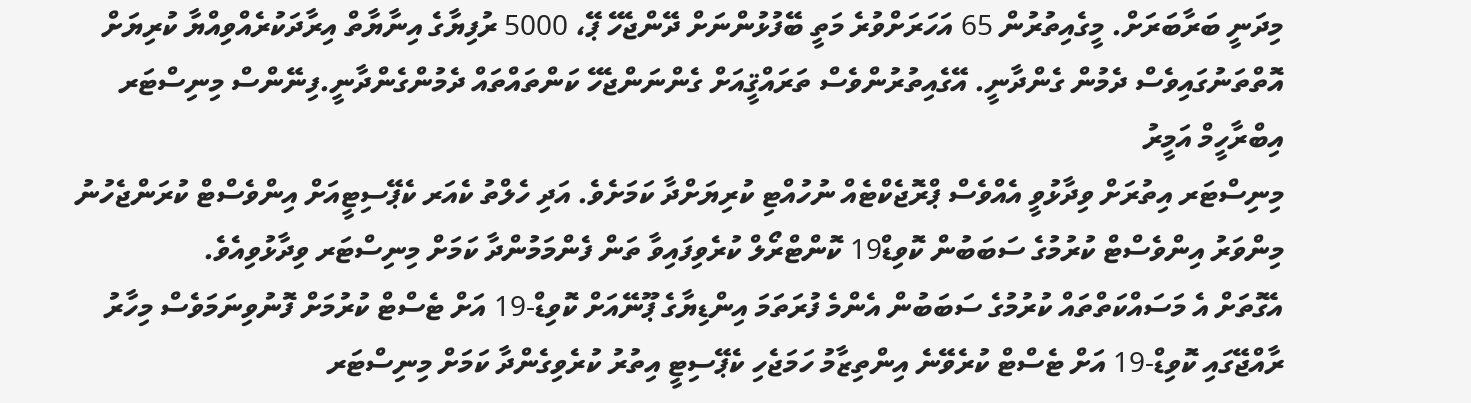މިދަނީ ބަރާބަރަށް. މީގެއިތުރުން 65 އަހަރަށްވުރެ މަތީ ބޭފުޅުންނަށް ދޭންޖެހޭ ޕޭ، 5000 ރުފިޔާގެ އިނާޔާތް އިރާދަކުރެއްވިއްޔާ ކުރިޔަށް އޮތްތަނުގައިވެސް ދެމުން ގެންދާނީ. އޭގެއިތުރުންވެސް ތަރައްޤީއަށް ގެންނަންޖެހޭ ކަންތައްތައް ދެމުންގެންދާނީ.ފިނޭންސް މިނިސްޓަރ އިބްރާހީމް އަމީރު
މިނިސްޓަރ އިތުރަށް ވިދާޅުވީ އެއްވެސް ޕްރޮޖެކްޓެއް ނުހުއްޓި ކުރިޔަށްދާ ކަމަށެވެ. އަދި ހެލްތު ކެއަރ ކެޕޭސިޓީއަށް އިންވެސްޓް ކުރަންޖެހުނު މިންވަރު އިންވެސްޓް ކުރުމުގެ ސަބަބުން ކޮވިޑް19 ކޮންޓްރޯލް ކުރެވިފައިވާ ތަން ފެންމަމުންދާ ކަމަށް މިނިސްޓަރ ވިދާޅުވިއެވެ.
އެގޮތަށް އެ މަސައްކަތްތައް ކުރުމުގެ ސަބަބުން އެންމެ ފުރަތަމަ އިންޑިޔާގެ ޕޫނޭއަށް ކޮވިޑް-19 އަށް ޓެސްޓް ކުރުމަށް ފޮނުވިނަމަވެސް މިހާރު ރާއްޖޭގައި ކޮވިޑް-19 އަށް ޓެސްޓް ކުރެވޭނެ އިންތިޒާމު ހަމަޖެހި ކެޕޭސިޓީ އިތުރު ކުރެވިގެންދާ ކަމަށް މިނިސްޓަރ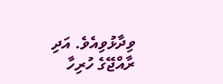ވިދާޅުވިއެވެ. އަދި ރާއްޖޭގެ ހުރިހާ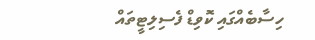ހިސާބެއްގައި ކޮވިޑް ފެސިލިޓީތައް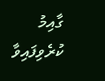ގާއިމު ކުރެވިފައިވާ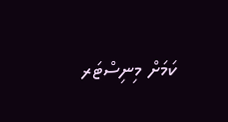ކަމަށް މިނިސްޓަރ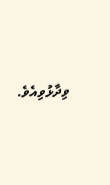ވިދާޅުވިއެވެ.